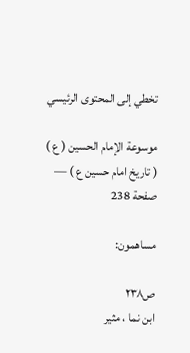تخطي إلى المحتوى الرئيسي

موسوعة الإمام الحسين ( ع ) ( تاريخ امام حسين ع ) — صفحة 238

مساهمون:

ص٢٣٨
ابن نما ، مثير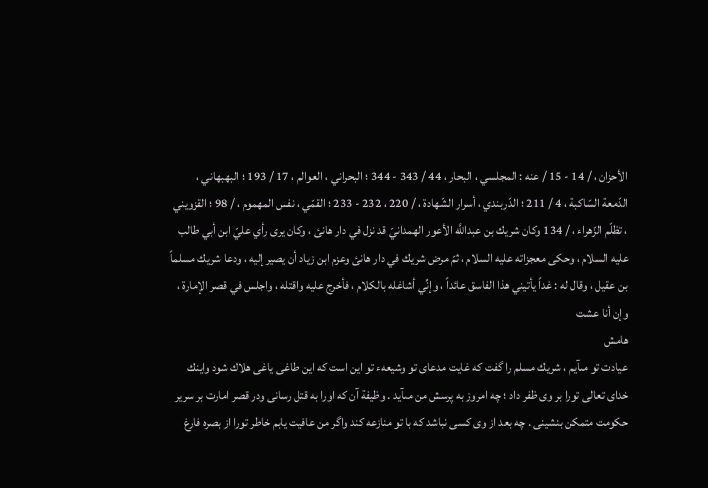الأحزان ، / 14 - 15 / عنه : المجلسي ، البحار ، 44 / 343 - 344 ؛ البحراني ، العوالم ، 17 / 193 ؛ البهبهاني ، الدّمعة السّاكبة ، 4 / 211 ؛ الدّربندي ، أسرار الشّهادة ، / 220 ، 232 - 233 ؛ القمّي ، نفس المهموم ، / 98 ؛ القزويني ، تظلّم الزّهراء ، / 134 وكان شريك بن عبداللَّه الأعور الهمدانيّ قد نزل في دار هانئ ، وكان يرى رأي عليّ ابن أبي طالب عليه السلام ، وحكى معجزاته عليه السلام ، ثمّ مرض شريك في دار هانئ وعزم ابن زياد أن يصير إليه ، ودعا شريك مسلماً بن عقيل ، وقال له : غداً يأتيني هذا الفاسق عائداً ، وإنِّي أشاغله بالكلام ، فأخرج عليه واقتله ، واجلس في قصر الإمارة ، وإن أنا عشت
هامش
عيادت تو مىآيم ، شريك مسلم را گفت كه غايت مدعاى تو وشيعهء تو اين است كه اين طاغى ياغى هلاك شود واينك خداى تعالى تورا بر وى ظفر داد ؛ چه امروز به پرسش من مىآيد . وظيفة آن كه اورا به قتل رسانى ودر قصر امارت بر سرير حكومت متمكن بنشينى . چه بعد از وى كسى نباشد كه با تو منازعه كند واگر من عافيت يابم خاطر تورا از بصره فارغ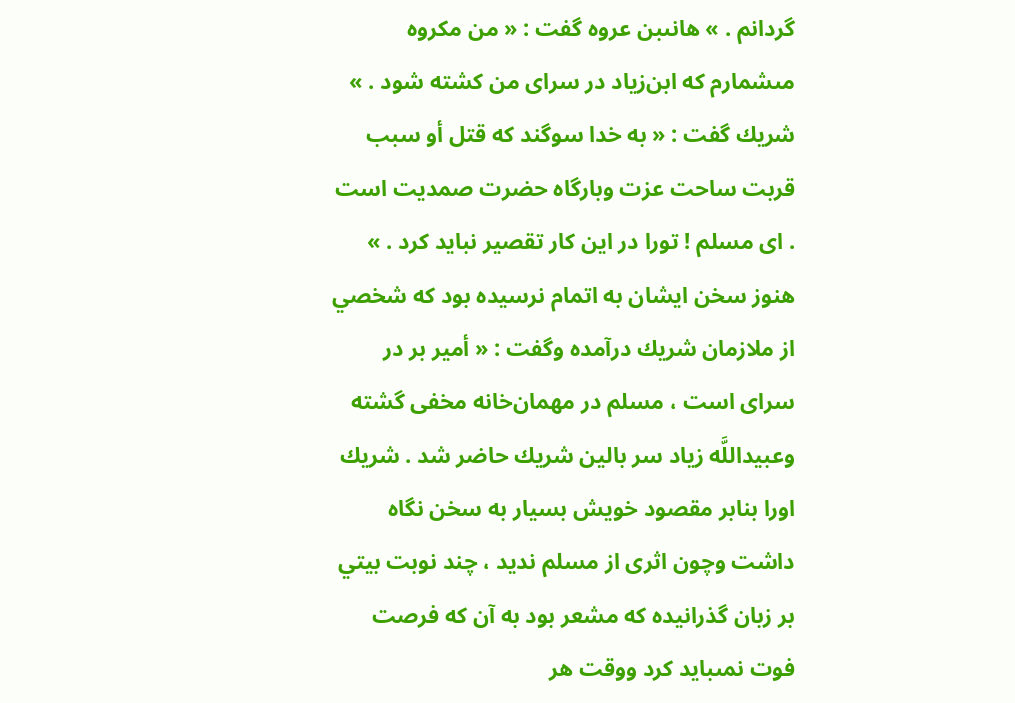گردانم . » هانىبن عروه گفت : « من مكروه مىشمارم كه ابن‌زياد در سراى من كشته شود . » شريك گفت : « به خدا سوگند كه قتل أو سبب قربت ساحت عزت وبارگاه حضرت صمديت است . اى مسلم ! تورا در اين كار تقصير نبايد كرد . » هنوز سخن ايشان به اتمام نرسيده بود كه شخصي از ملازمان شريك درآمده وگفت : « أمير بر در سراى است ، مسلم در مهمان‌خانه مخفى گشته وعبيداللَّه زياد سر بالين شريك حاضر شد . شريك اورا بنابر مقصود خويش بسيار به سخن نگاه داشت وچون اثرى از مسلم نديد ، چند نوبت بيتي بر زبان گذرانيده كه مشعر بود به آن كه فرصت فوت نمىبايد كرد ووقت هر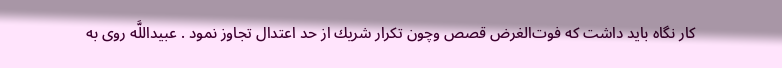كار نگاه بايد داشت كه فوت‌الغرض قصص وچون تكرار شريك از حد اعتدال تجاوز نمود . عبيداللَّه روى به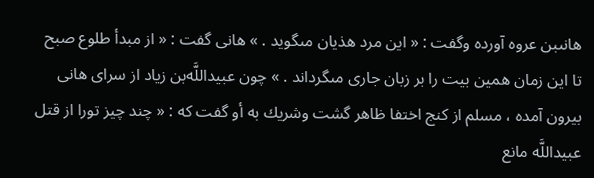هانىبن عروه آورده وگفت : « اين مرد هذيان مىگويد . » هانى گفت : « از مبدأ طلوع صبح تا اين زمان همين بيت را بر زبان جارى مىگرداند . » چون عبيداللَّه‌بن زياد از سراى هانى بيرون آمده ، مسلم از كنج اختفا ظاهر گشت وشريك به أو گفت كه : « چند چيز تورا از قتل عبيداللَّه مانع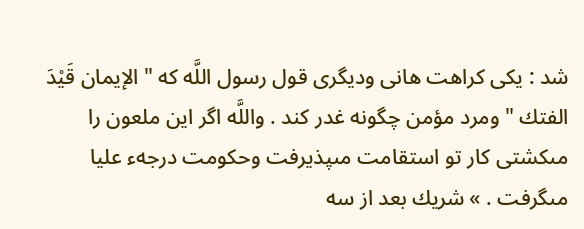شد : يكى كراهت هانى وديگرى قول رسول اللَّه كه " الإيمان قَيْدَ الفتك " ومرد مؤمن چگونه غدر كند . واللَّه اگر اين ملعون را مىكشتى كار تو استقامت مىپذيرفت وحكومت درجهء عليا مىگرفت . » شريك بعد از سه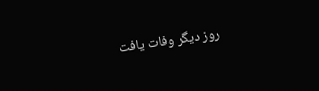روز ديگر وفات يافت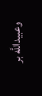وعبيداللَّه بر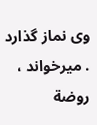وى نماز گذارد . ميرخواند ، روضة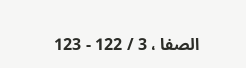الصفا ، 3 / 122 - 123